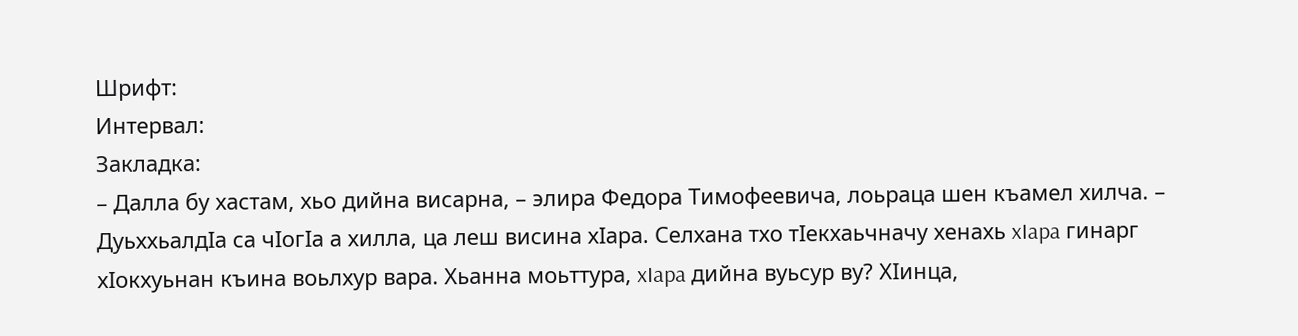Шрифт:
Интервал:
Закладка:
– Далла бу хастам, хьо дийна висарна, – элира Федора Тимофеевича, лоьраца шен къамел хилча. – ДуьххьалдIа са чIогIа а хилла, ца леш висина хIара. Селхана тхо тIекхаьчначу хенахь xIapa гинарг хIокхуьнан къина воьлхур вара. Хьанна моьттура, xIapa дийна вуьсур ву? ХIинца,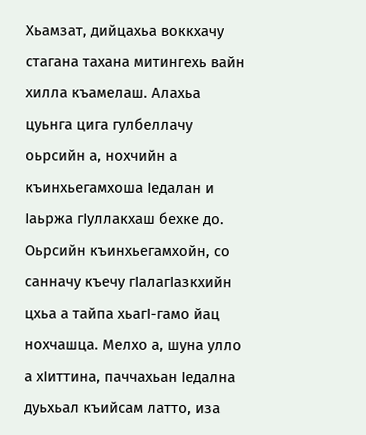Хьамзат, дийцахьа воккхачу стагана тахана митингехь вайн хилла къамелаш. Алахьа цуьнга цига гулбеллачу оьрсийн а, нохчийн а къинхьегамхоша Iедалан и Iаьржа гIуллакхаш бехке до. Оьрсийн къинхьегамхойн, со санначу къечу гIалагIазкхийн цхьа а тайпа хьагI-гамо йац нохчашца. Мелхо а, шуна улло а хIиттина, паччахьан Iедална дуьхьал къийсам латто, иза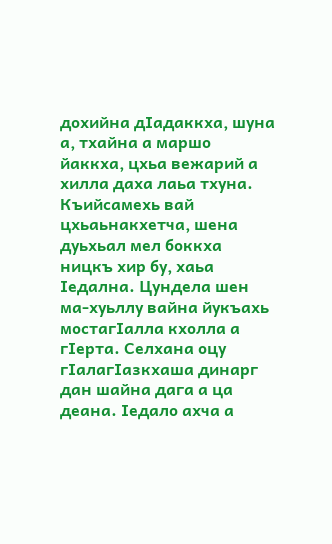дохийна дIадаккха, шуна а, тхайна а маршо йаккха, цхьа вежарий а хилла даха лаьа тхуна. Къийсамехь вай цхьаьнакхетча, шена дуьхьал мел боккха ницкъ хир бу, хаьа Iедална. Цундела шен ма-хуьллу вайна йукъахь мостагIалла кхолла а гIерта. Селхана оцу гIалагIазкхаша динарг дан шайна дага а ца деана. Iедало ахча а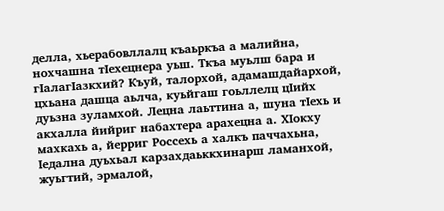делла, хьерабовллалц къаьркъа а малийна, нохчашна тIехецнера уьш. Ткъа муьлш бара и гIалагIазкхий? Къуй, талорхой, адамашдайархой, цхьана дашца аьлча, куьйгаш гоьллелц цIийх дуьзна зуламхой. Лецна лаьттина а, шуна тIехь и акхалла йийриг набахтера арахецна а. ХIокху махкахь а, йерриг Россехь а халкъ паччахьна, Iедална дуьхьал карзахдаьккхинарш ламанхой, жуьгтий, эрмалой,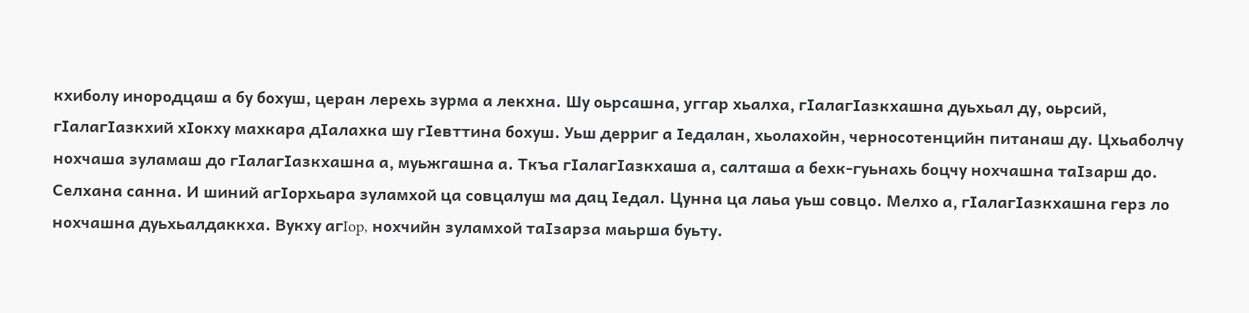кхиболу инородцаш а бу бохуш, церан лерехь зурма а лекхна. Шу оьрсашна, yггap хьалха, гIалагIазкхашна дуьхьал ду, оьрсий, гIалагIазкхий хIокху махкара дIалахка шу гIевттина бохуш. Уьш дерриг а Iедалан, хьолахойн, черносотенцийн питанаш ду. Цхьаболчу нохчаша зуламаш до гIалагIазкхашна а, муьжгашна а. Ткъа гIалагIазкхаша а, салташа а бехк-гуьнахь боцчу нохчашна таIзарш до. Селхана санна. И шиний агIорхьара зуламхой ца совцалуш ма дац Iедал. Цунна ца лаьа уьш совцо. Мелхо а, гIалагIазкхашна герз ло нохчашна дуьхьалдаккха. Вукху aгIop, нохчийн зуламхой таIзарза маьрша буьту.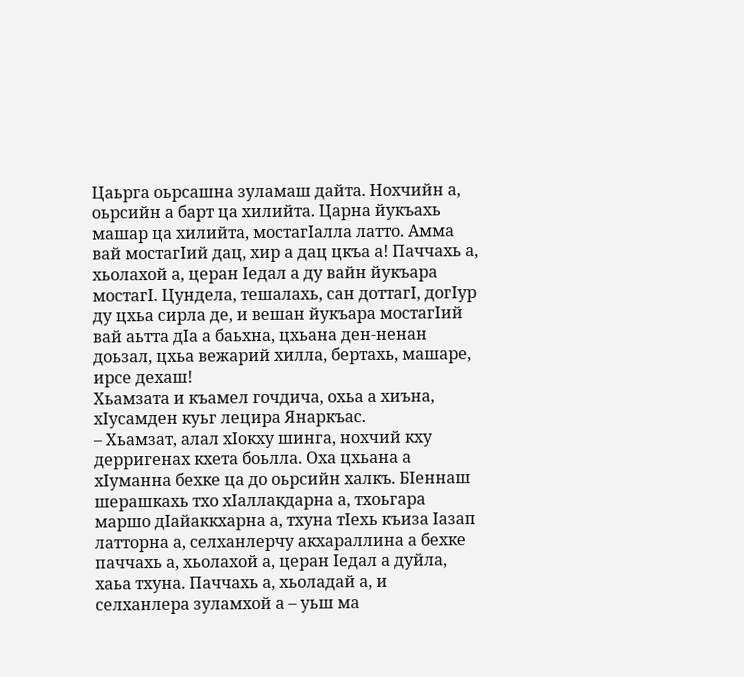Цаьрга оьрсашна зуламаш дайта. Нохчийн а, оьрсийн а барт ца хилийта. Царна йукъахь машар ца хилийта, мостагIалла латто. Амма вай мостагIий дац, хир а дац цкъа а! Паччахь а, хьолахой а, церан Iедал а ду вайн йукъара мостагI. Цундела, тешалахь, сан доттагI, догIур ду цхьа сирла де, и вешан йукъара мостагIий вай аьтта дIа а баьхна, цхьана ден-ненан доьзал, цхьа вежарий хилла, бертахь, машаре, ирсе дехаш!
Хьамзата и къамел гочдича, охьа а хиъна, хIусамден куьг лецира Янаркъас.
– Хьамзат, алал хIокху шинга, нохчий кху дерригенах кхета боьлла. Оха цхьана а хIуманна бехке ца до оьрсийн халкъ. БIеннаш шерашкахь тхо хIаллакдарна а, тхоьгара маршо дIайаккхарна а, тхуна тIехь къиза Iазап латторна а, селханлерчу акхараллина а бехке паччахь а, хьолахой а, церан Iедал а дуйла, хаьа тхуна. Паччахь а, хьоладай а, и селханлера зуламхой а – уьш ма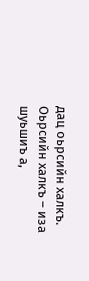дац оьрсийн халкъ. Оьрсийн халкъ – иза шуьшиъ а,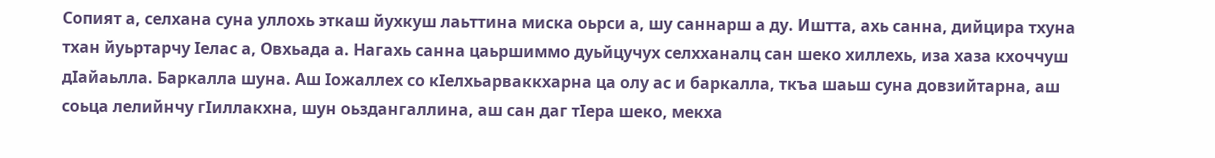Сопият а, селхана суна уллохь эткаш йухкуш лаьттина миска оьрси а, шу саннарш а ду. Иштта, ахь санна, дийцира тхуна тхан йуьртарчу Iелас а, Овхьада а. Нагахь санна цаьршиммо дуьйцучух селхханалц сан шеко хиллехь, иза хаза кхоччуш дIайаьлла. Баркалла шуна. Аш Iожаллех со кIелхьарваккхарна ца олу ас и баркалла, ткъа шаьш суна довзийтарна, аш соьца лелийнчу гIиллакхна, шун оьздангаллина, аш сан даг тIера шеко, мекха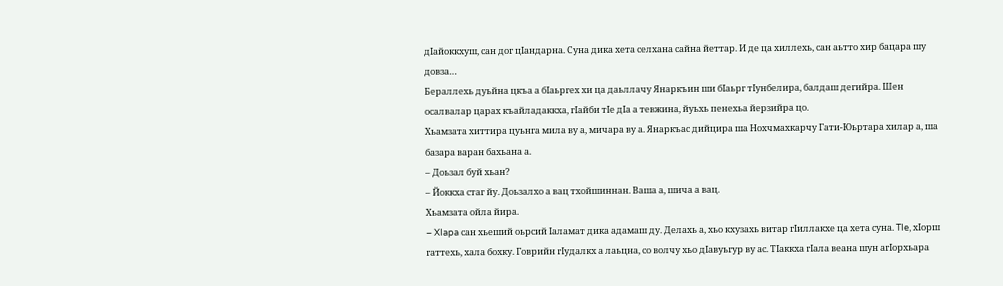дIайоккхуш, сан дог цIандарна. Суна дика хета селхана сайна йеттар. И де ца хиллехь, сан аьтто хир бацара шу довза…
Бераллехь дуьйна цкъа а бIаьргех хи ца даьллачу Янаркъин ши бIаьрг тIунбелира, балдаш дегийра. Шен осалвалар царах къайладаккха, гIайби тIе дIа а тевжина, йуьхь пенехьа йерзийра цо.
Хьамзата хиттира цуьнга мила ву а, мичара ву а. Янаркъас дийцира ша Нохчмахкарчу Гати-Юьртара хилар а, ша базара варан бахьана а.
– Доьзал буй хьан?
– Йоккха стаг йу. Доьзалхо а вац тхойшиннан. Ваша а, шича а вац.
Хьамзата ойла йира.
– XIapa сан хьеший оьрсий Iаламат дика адамаш ду. Делахь а, хьо кхузахь витар гIиллакхе ца хета суна. TIe, хIорш гаттехь, хала бохку. Говрийн гIудалкх а лаьцна, со волчу хьо дIавуьгур ву ас. ТIаккха гIала веана шун агIорхьара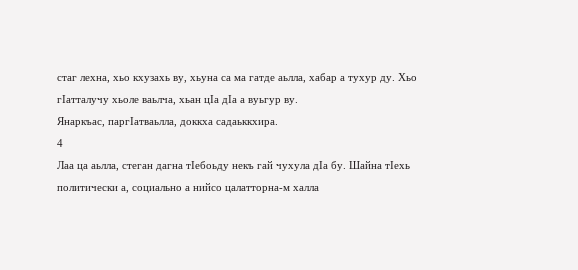стаг лехна, хьо кхузахь ву, хьуна са ма гатде аьлла, хабар а тухур ду. Хьо гIатталучу хьоле ваьлча, хьан цIа дIа а вуьгур ву.
Янаркъас, паргIатваьлла, доккха садаьккхира.
4
Лаа ца аьлла, стеган дагна тIебоьду некъ гай чухула дIа бу. Шайна тIехь политически а, социально а нийсо цалатторна-м халла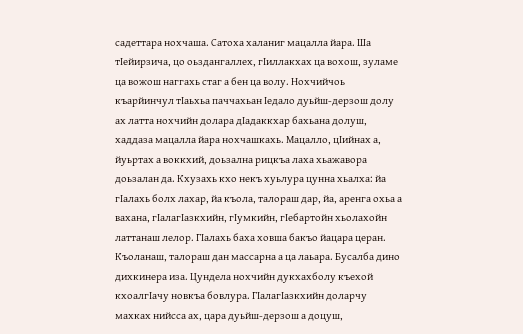садеттара нохчаша. Сатоха халаниг мацалла йара. Ша тIейирзича, цо оьздангаллех, гIиллакхах ца вохош, зуламе ца вожош наггахь стаг а бен ца волу. Нохчийчоь къарйинчул тIаьхьа паччахьан Iедало дуьйш-дерзош долу ах латта нохчийн долара дIадаккхар бахьана долуш, хаддаза мацалла йара нохчашкахь. Мацалло, цIийнах а, йуьртах а воккхий, доьзална рицкъа лаха хьажавора доьзалан да. Кхузахь кхо некъ хуьлура цунна хьалха: йа гIалахь болх лахар, йа къола, талораш дар, йа, аренга охьа а вахана, гIалагIазкхийн, гIумкийн, гIебартойн хьолахойн латтанаш лелор. ГIалахь баха ховша бакъо йацара церан. Къоланаш, талораш дан массарна а ца лаьара. Бусалба дино дихкинера иза. Цундела нохчийн дукхахболу къехой кхоалгIачу новкъа бовлура. ГIалагIазкхийн доларчу махках нийсса ах, цара дуьйш-дерзош а доцуш,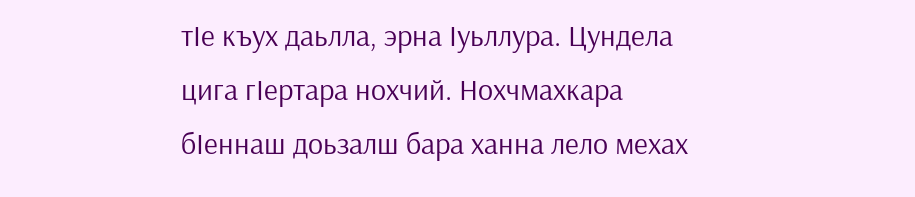тIе къух даьлла, эрна Iуьллура. Цундела цига гIертара нохчий. Нохчмахкара бIеннаш доьзалш бара ханна лело мехах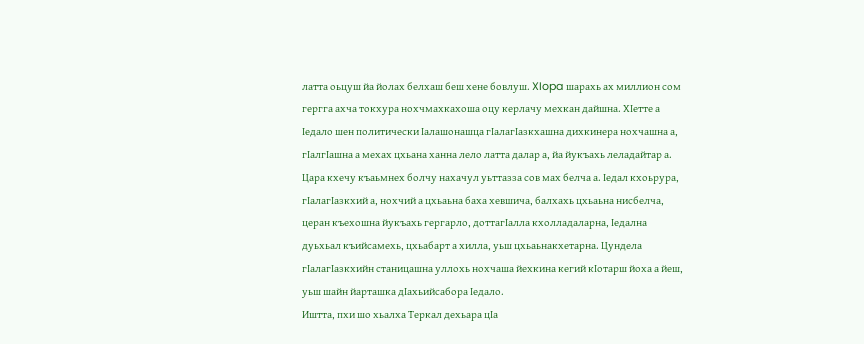латта оьцуш йа йолах белхаш беш хене бовлуш. XIopa шарахь ах миллион сом гергга ахча токхура нохчмахкахоша оцу керлачу мехкан дайшна. ХIетте а Iедало шен политически Iалашонашца гIалагIазкхашна дихкинера нохчашна а, гIалгIашна а мехах цхьана ханна лело латта далар а, йа йукъахь леладайтар а. Цара кхечу къаьмнех болчу нахачул уьттазза сов мах белча а. Iедал кхоьрура, гIалагIазкхий а, нохчий а цхьаьна баха хевшича, балхахь цхьаьна нисбелча, церан къехошна йукъахь гергарло, доттагIалла кхолладаларна, Iедална дуьхьал къийсамехь, цхьабарт а хилла, уьш цхьаьнакхетарна. Цундела гIалагIазкхийн станицашна уллохь нохчаша йехкина кегий кIотарш йоха а йеш, уьш шайн йарташка дIахьийсабора Iедало.
Иштта, пхи шо хьалха Теркал дехьара цIа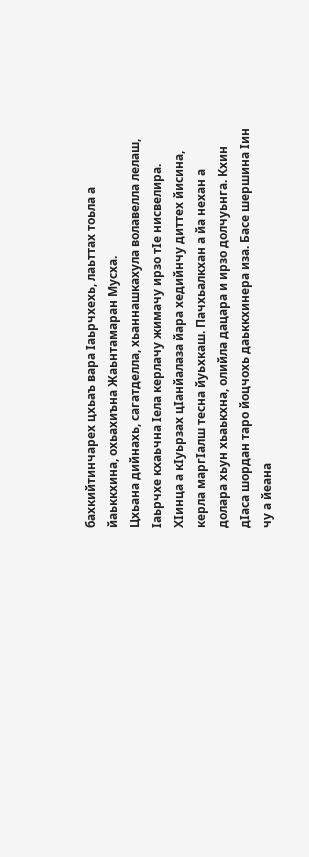бахкийтинчарех цхьаъ вара Iаьрчхехь, лаьттах тоьла а йаьккхина, охьахиъна Жаьнтамаран Мусха.
Цхьана дийнахь, сагатделла, хьаннашкахула волавелла лелаш, Iаьрчхе кхаьчна Iела керлачу жимачу ирзо тIе нисвелира. ХIинца а кIуьрзах цIанйалаза йара хедийнчу диттех йисина, керла маргIалш тесна йуьхкаш. Пачхьалкхан а йа нехан а долара хьун хьаькхна, олийла дацара и ирзо долчуьнга. Кхин дIаса шордан таро йоцчохь даьккхинера иза. Басе шершина Iин чу а йеана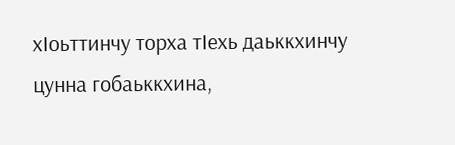хIоьттинчу торха тIехь даьккхинчу цунна гобаьккхина,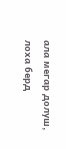ала мегар долуш, лоха берд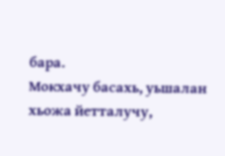бара.
Мокхачу басахь, уьшалан хьожа йетталучу,